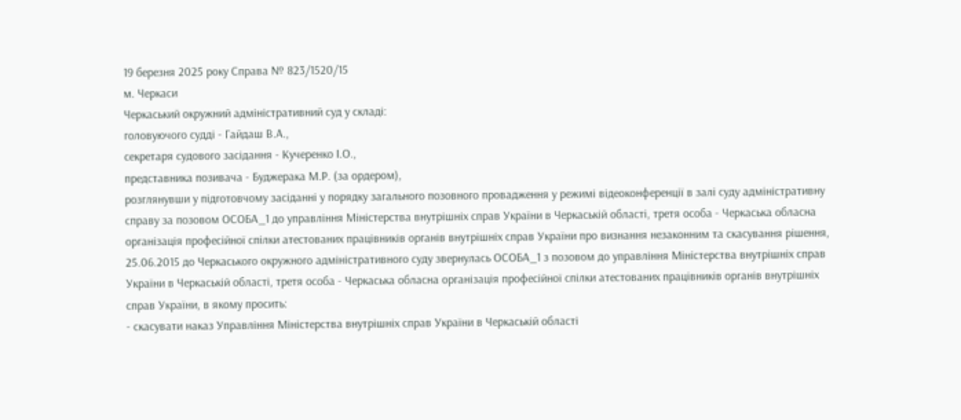19 березня 2025 року Справа № 823/1520/15
м. Черкаси
Черкаський окружний адміністративний суд у складі:
головуючого судді - Гайдаш В.А.,
секретаря судового засідання - Кучеренко І.О.,
представника позивача - Буджерака М.Р. (за ордером),
розглянувши у підготовчому засіданні у порядку загального позовного провадження у режимі відеоконференції в залі суду адміністративну справу за позовом ОСОБА_1 до управління Міністерства внутрішніх справ України в Черкаській області, третя особа - Черкаська обласна організація професійної спілки атестованих працівників органів внутрішніх справ України про визнання незаконним та скасування рішення,
25.06.2015 до Черкаського окружного адміністративного суду звернулась ОСОБА_1 з позовом до управління Міністерства внутрішніх справ України в Черкаській області, третя особа - Черкаська обласна організація професійної спілки атестованих працівників органів внутрішніх справ України, в якому просить:
- скасувати наказ Управління Міністерства внутрішніх справ України в Черкаській області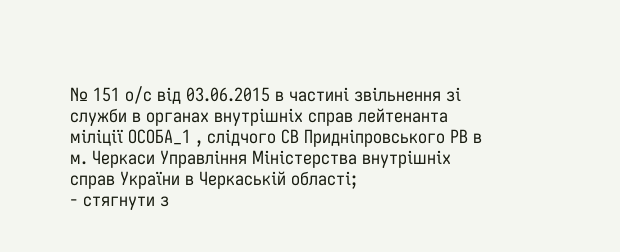№ 151 о/с від 03.06.2015 в частині звільнення зі служби в органах внутрішніх справ лейтенанта міліції ОСОБА_1 , слідчого СВ Придніпровського РВ в м. Черкаси Управління Міністерства внутрішніх справ України в Черкаській області;
- стягнути з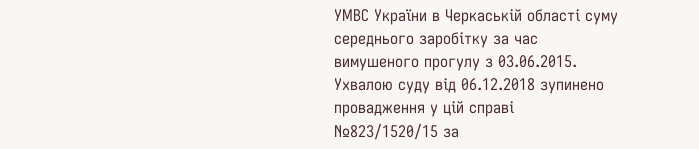УМВС України в Черкаській області суму середнього заробітку за час вимушеного прогулу з 03.06.2015.
Ухвалою суду від 06.12.2018 зупинено провадження у цій справі №823/1520/15 за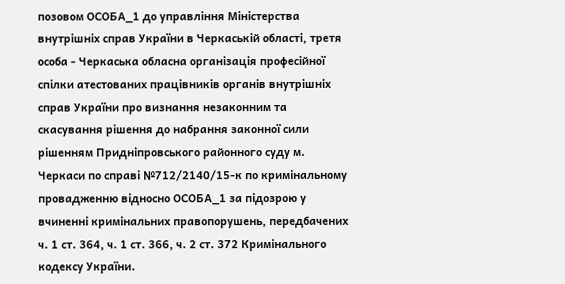позовом ОСОБА_1 до управління Міністерства внутрішніх справ України в Черкаській області, третя особа - Черкаська обласна організація професійної спілки атестованих працівників органів внутрішніх справ України про визнання незаконним та скасування рішення до набрання законної сили рішенням Придніпровського районного суду м. Черкаси по справі №712/2140/15-к по кримінальному провадженню відносно ОСОБА_1 за підозрою у вчиненні кримінальних правопорушень, передбачених ч. 1 ст. 364, ч. 1 ст. 366, ч. 2 ст. 372 Кримінального кодексу України.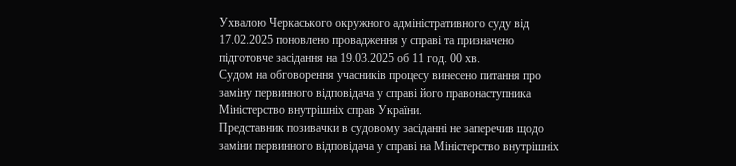Ухвалою Черкаського окружного адміністративного суду від 17.02.2025 поновлено провадження у справі та призначено підготовче засідання на 19.03.2025 об 11 год. 00 хв.
Судом на обговорення учасників процесу винесено питання про заміну первинного відповідача у справі його правонаступника Міністерство внутрішніх справ України.
Представник позивачки в судовому засіданні не заперечив щодо заміни первинного відповідача у справі на Міністерство внутрішніх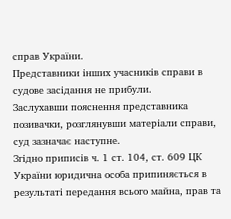справ України.
Представники інших учасників справи в судове засідання не прибули.
Заслухавши пояснення представника позивачки, розглянувши матеріали справи, суд зазначає наступне.
Згідно приписів ч. 1 ст. 104, ст. 609 ЦК України юридична особа припиняється в результаті передання всього майна, прав та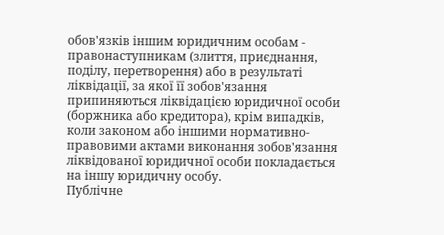обов'язків іншим юридичним особам - правонаступникам (злиття, приєднання, поділу, перетворення) або в результаті ліквідації, за якої її зобов'язання припиняються ліквідацією юридичної особи (боржника або кредитора), крім випадків, коли законом або іншими нормативно-правовими актами виконання зобов'язання ліквідованої юридичної особи покладається на іншу юридичну особу.
Публічне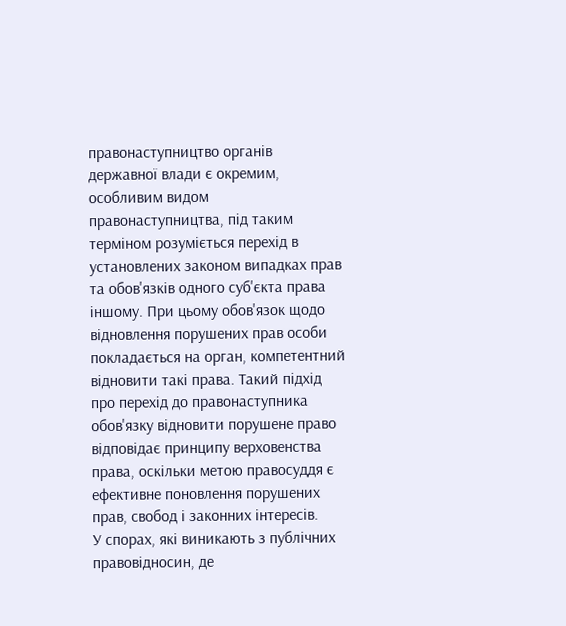правонаступництво органів державної влади є окремим, особливим видом правонаступництва, під таким терміном розуміється перехід в установлених законом випадках прав та обов'язків одного суб'єкта права іншому. При цьому обов'язок щодо відновлення порушених прав особи покладається на орган, компетентний відновити такі права. Такий підхід про перехід до правонаступника обов'язку відновити порушене право відповідає принципу верховенства права, оскільки метою правосуддя є ефективне поновлення порушених прав, свобод і законних інтересів.
У спорах, які виникають з публічних правовідносин, де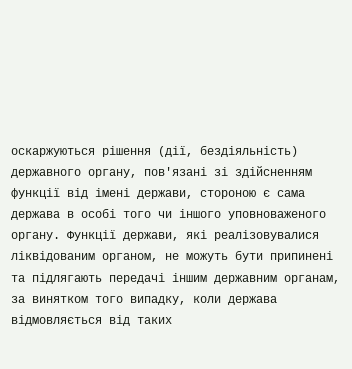оскаржуються рішення (дії, бездіяльність) державного органу, пов'язані зі здійсненням функції від імені держави, стороною є сама держава в особі того чи іншого уповноваженого органу. Функції держави, які реалізовувалися ліквідованим органом, не можуть бути припинені та підлягають передачі іншим державним органам, за винятком того випадку, коли держава відмовляється від таких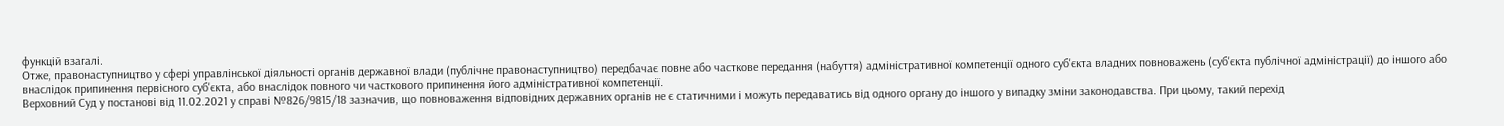функцій взагалі.
Отже, правонаступництво у сфері управлінської діяльності органів державної влади (публічне правонаступництво) передбачає повне або часткове передання (набуття) адміністративної компетенції одного суб'єкта владних повноважень (суб'єкта публічної адміністрації) до іншого або внаслідок припинення первісного суб'єкта, або внаслідок повного чи часткового припинення його адміністративної компетенції.
Верховний Суд у постанові від 11.02.2021 у справі №826/9815/18 зазначив, що повноваження відповідних державних органів не є статичними і можуть передаватись від одного органу до іншого у випадку зміни законодавства. При цьому, такий перехід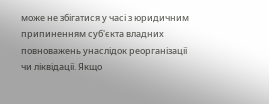може не збігатися у часі з юридичним припиненням суб'єкта владних повноважень унаслідок реорганізації чи ліквідації. Якщо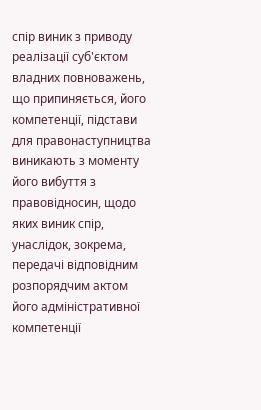спір виник з приводу реалізації суб'єктом владних повноважень, що припиняється, його компетенції, підстави для правонаступництва виникають з моменту його вибуття з правовідносин, щодо яких виник спір, унаслідок, зокрема, передачі відповідним розпорядчим актом його адміністративної компетенції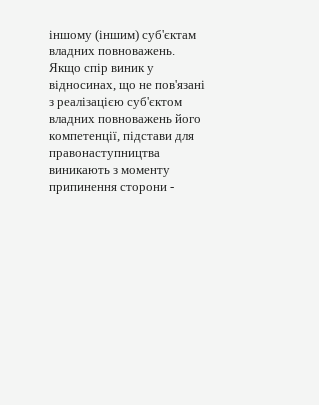іншому (іншим) суб'єктам владних повноважень. Якщо спір виник у відносинах, що не пов'язані з реалізацією суб'єктом владних повноважень його компетенції, підстави для правонаступництва виникають з моменту припинення сторони -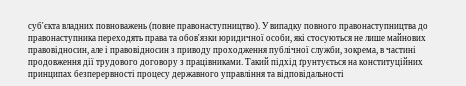суб'єкта владних повноважень (повне правонаступництво). У випадку повного правонаступництва до правонаступника переходять права та обов'язки юридичної особи, які стосуються не лише майнових правовідносин, але і правовідносин з приводу проходження публічної служби, зокрема, в частині продовження дії трудового договору з працівниками. Такий підхід ґрунтується на конституційних принципах безперервності процесу державного управління та відповідальності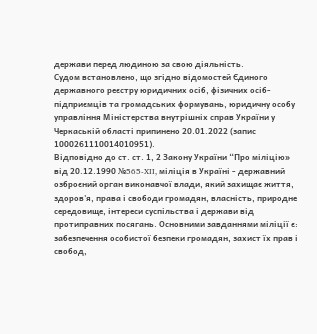держави перед людиною за свою діяльність.
Судом встановлено, що згідно відомостей Єдиного державного реєстру юридичних осіб, фізичних осіб-підприємців та громадських формувань, юридичну особу управління Міністерства внутрішніх справ України у Черкаській області припинено 20.01.2022 (запис 1000261110014010951).
Відповідно до ст. ст. 1, 2 Закону України “Про міліцію» від 20.12.1990 №565-XII, міліція в Україні - державний озброєний орган виконавчої влади, який захищає життя, здоров'я, права і свободи громадян, власність, природне середовище, інтереси суспільства і держави від протиправних посягань. Основними завданнями міліції є: забезпечення особистої безпеки громадян, захист їх прав і свобод,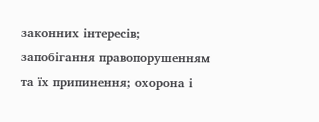законних інтересів; запобігання правопорушенням та їх припинення; охорона і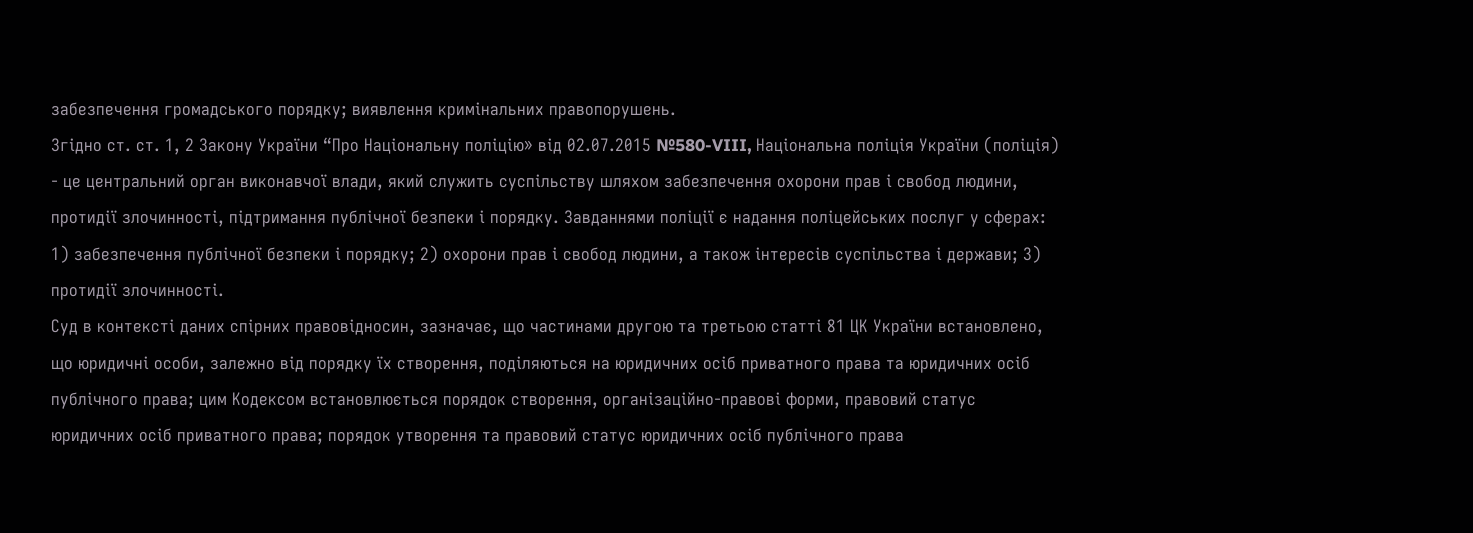забезпечення громадського порядку; виявлення кримінальних правопорушень.
Згідно ст. ст. 1, 2 Закону України “Про Національну поліцію» від 02.07.2015 №580-VIII, Національна поліція України (поліція) - це центральний орган виконавчої влади, який служить суспільству шляхом забезпечення охорони прав і свобод людини, протидії злочинності, підтримання публічної безпеки і порядку. Завданнями поліції є надання поліцейських послуг у сферах: 1) забезпечення публічної безпеки і порядку; 2) охорони прав і свобод людини, а також інтересів суспільства і держави; 3) протидії злочинності.
Суд в контексті даних спірних правовідносин, зазначає, що частинами другою та третьою статті 81 ЦК України встановлено, що юридичні особи, залежно від порядку їх створення, поділяються на юридичних осіб приватного права та юридичних осіб публічного права; цим Кодексом встановлюється порядок створення, організаційно-правові форми, правовий статус юридичних осіб приватного права; порядок утворення та правовий статус юридичних осіб публічного права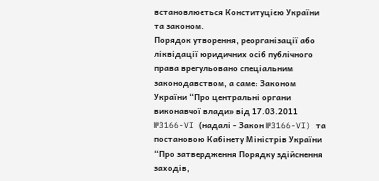встановлюється Конституцією України та законом.
Порядок утворення, реорганізації або ліквідації юридичних осіб публічного права врегульовано спеціальним законодавством, а саме: Законом України “Про центральні органи виконавчої влади» від 17.03.2011 №3166-VI (надалі - Закон №3166-VI) та постановою Кабінету Міністрів України “Про затвердження Порядку здійснення заходів,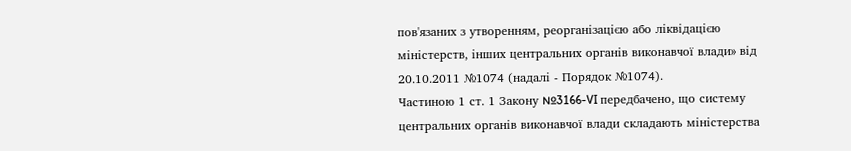пов'язаних з утворенням, реорганізацією або ліквідацією міністерств, інших центральних органів виконавчої влади» від 20.10.2011 №1074 (надалі - Порядок №1074).
Частиною 1 ст. 1 Закону №3166-VI передбачено, що систему центральних органів виконавчої влади складають міністерства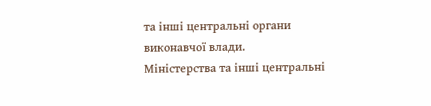та інші центральні органи виконавчої влади.
Міністерства та інші центральні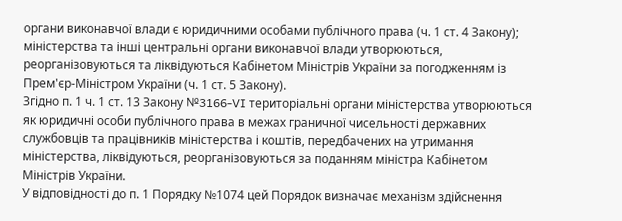органи виконавчої влади є юридичними особами публічного права (ч. 1 ст. 4 Закону); міністерства та інші центральні органи виконавчої влади утворюються, реорганізовуються та ліквідуються Кабінетом Міністрів України за погодженням із Прем'єр-Міністром України (ч. 1 ст. 5 Закону).
Згідно п. 1 ч. 1 ст. 13 Закону №3166-VI територіальні органи міністерства утворюються як юридичні особи публічного права в межах граничної чисельності державних службовців та працівників міністерства і коштів, передбачених на утримання міністерства, ліквідуються, реорганізовуються за поданням міністра Кабінетом Міністрів України.
У відповідності до п. 1 Порядку №1074 цей Порядок визначає механізм здійснення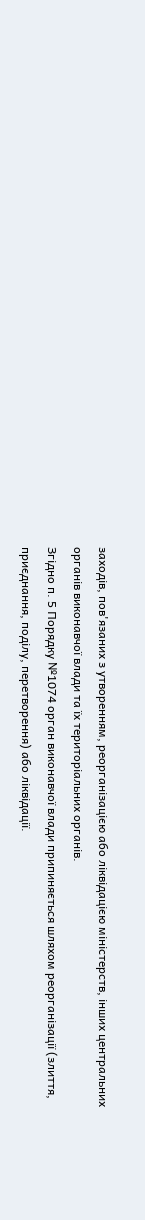заходів, пов'язаних з утворенням, реорганізацією або ліквідацією міністерств, інших центральних органів виконавчої влади та їх територіальних органів.
Згідно п. 5 Порядку №1074 орган виконавчої влади припиняється шляхом реорганізації (злиття, приєднання, поділу, перетворення) або ліквідації.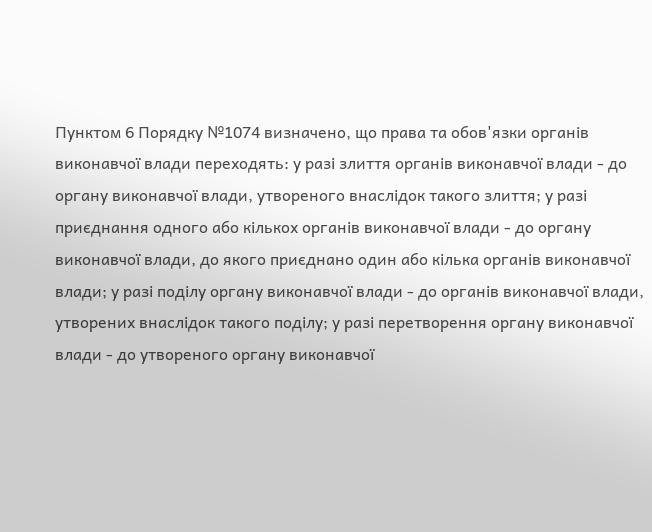Пунктом 6 Порядку №1074 визначено, що права та обов'язки органів виконавчої влади переходять: у разі злиття органів виконавчої влади - до органу виконавчої влади, утвореного внаслідок такого злиття; у разі приєднання одного або кількох органів виконавчої влади - до органу виконавчої влади, до якого приєднано один або кілька органів виконавчої влади; у разі поділу органу виконавчої влади - до органів виконавчої влади, утворених внаслідок такого поділу; у разі перетворення органу виконавчої влади - до утвореного органу виконавчої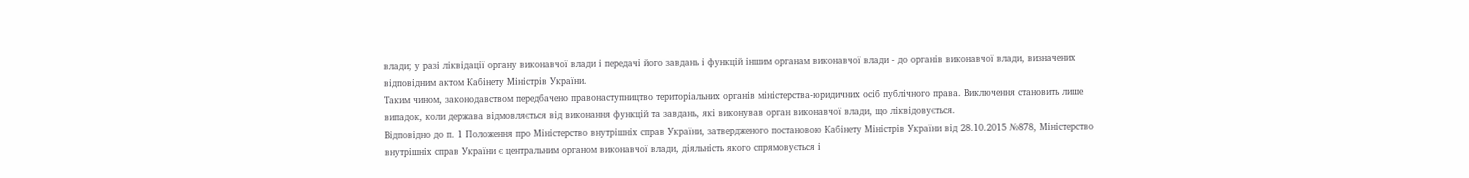влади; у разі ліквідації органу виконавчої влади і передачі його завдань і функцій іншим органам виконавчої влади - до органів виконавчої влади, визначених відповідним актом Кабінету Міністрів України.
Таким чином, законодавством передбачено правонаступництво територіальних органів міністерства-юридичних осіб публічного права. Виключення становить лише випадок, коли держава відмовляється від виконання функцій та завдань, які виконував орган виконавчої влади, що ліквідовується.
Відповідно до п. 1 Положення про Міністерство внутрішніх справ України, затвердженого постановою Кабінету Міністрів України від 28.10.2015 №878, Міністерство внутрішніх справ України є центральним органом виконавчої влади, діяльність якого спрямовується і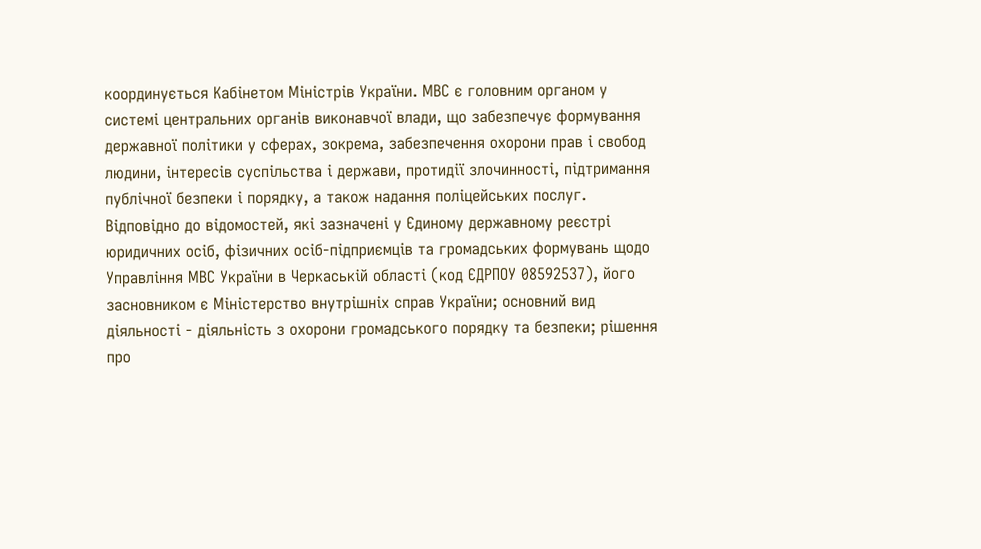координується Кабінетом Міністрів України. МВС є головним органом у системі центральних органів виконавчої влади, що забезпечує формування державної політики у сферах, зокрема, забезпечення охорони прав і свобод людини, інтересів суспільства і держави, протидії злочинності, підтримання публічної безпеки і порядку, а також надання поліцейських послуг.
Відповідно до відомостей, які зазначені у Єдиному державному реєстрі юридичних осіб, фізичних осіб-підприємців та громадських формувань щодо Управління МВС України в Черкаській області (код ЄДРПОУ 08592537), його засновником є Міністерство внутрішніх справ України; основний вид діяльності - діяльність з охорони громадського порядку та безпеки; рішення про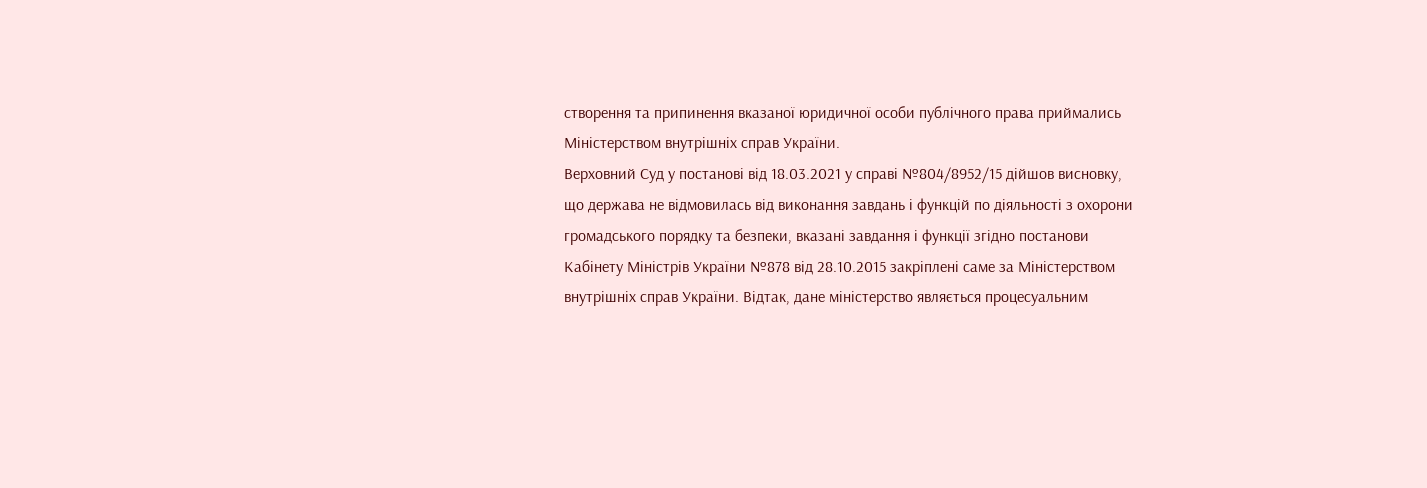створення та припинення вказаної юридичної особи публічного права приймались Міністерством внутрішніх справ України.
Верховний Суд у постанові від 18.03.2021 у справі №804/8952/15 дійшов висновку, що держава не відмовилась від виконання завдань і функцій по діяльності з охорони громадського порядку та безпеки, вказані завдання і функції згідно постанови Кабінету Міністрів України №878 від 28.10.2015 закріплені саме за Міністерством внутрішніх справ України. Відтак, дане міністерство являється процесуальним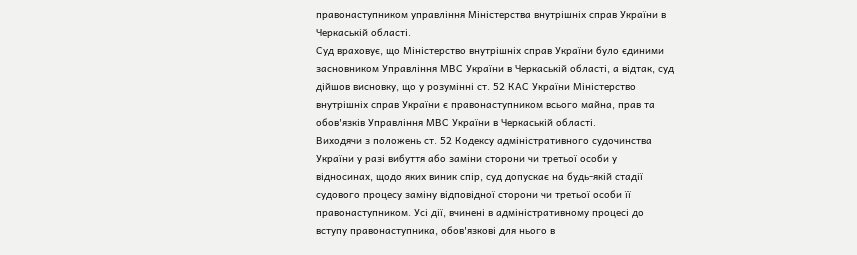правонаступником управління Міністерства внутрішніх справ України в Черкаській області.
Суд враховує, що Міністерство внутрішніх справ України було єдиними засновником Управління МВС України в Черкаській області, а відтак, суд дійшов висновку, що у розумінні ст. 52 КАС України Міністерство внутрішніх справ України є правонаступником всього майна, прав та обов'язків Управління МВС України в Черкаській області.
Виходячи з положень ст. 52 Кодексу адміністративного судочинства України у разі вибуття або заміни сторони чи третьої особи у відносинах, щодо яких виник спір, суд допускає на будь-якій стадії судового процесу заміну відповідної сторони чи третьої особи її правонаступником. Усі дії, вчинені в адміністративному процесі до вступу правонаступника, обов'язкові для нього в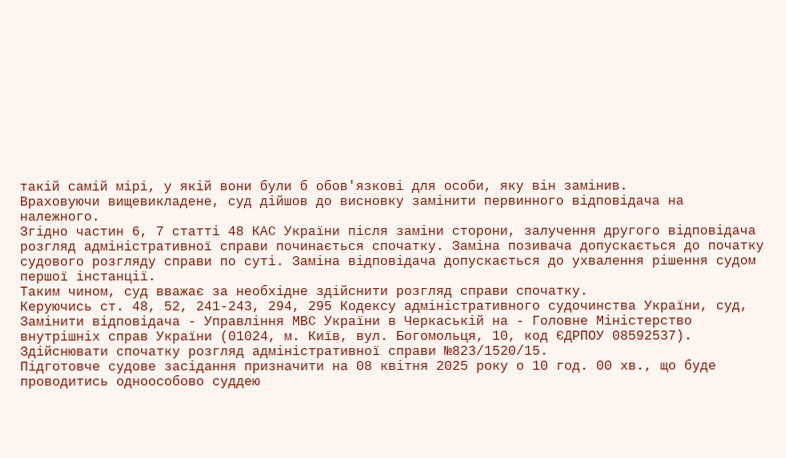такій самій мірі, у якій вони були б обов'язкові для особи, яку він замінив.
Враховуючи вищевикладене, суд дійшов до висновку замінити первинного відповідача на належного.
Згідно частин 6, 7 статті 48 КАС України після заміни сторони, залучення другого відповідача розгляд адміністративної справи починається спочатку. Заміна позивача допускається до початку судового розгляду справи по суті. Заміна відповідача допускається до ухвалення рішення судом першої інстанції.
Таким чином, суд вважає за необхідне здійснити розгляд справи спочатку.
Керуючись ст. 48, 52, 241-243, 294, 295 Кодексу адміністративного судочинства України, суд,
Замінити відповідача - Управління МВС України в Черкаській на - Головне Міністерство внутрішніх справ України (01024, м. Київ, вул. Богомольця, 10, код ЄДРПОУ 08592537).
Здійснювати спочатку розгляд адміністративної справи №823/1520/15.
Підготовче судове засідання призначити на 08 квітня 2025 року о 10 год. 00 хв., що буде проводитись одноособово суддею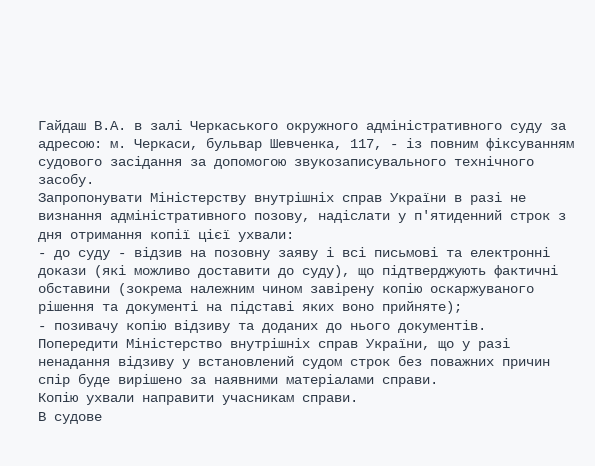Гайдаш В.А. в залі Черкаського окружного адміністративного суду за адресою: м. Черкаси, бульвар Шевченка, 117, - із повним фіксуванням судового засідання за допомогою звукозаписувального технічного засобу.
Запропонувати Міністерству внутрішніх справ України в разі не визнання адміністративного позову, надіслати у п'ятиденний строк з дня отримання копії цієї ухвали:
- до суду - відзив на позовну заяву і всі письмові та електронні докази (які можливо доставити до суду), що підтверджують фактичні обставини (зокрема належним чином завірену копію оскаржуваного рішення та документі на підставі яких воно прийняте);
- позивачу копію відзиву та доданих до нього документів.
Попередити Міністерство внутрішніх справ України, що у разі ненадання відзиву у встановлений судом строк без поважних причин спір буде вирішено за наявними матеріалами справи.
Копію ухвали направити учасникам справи.
В судове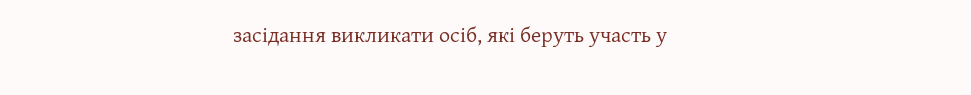засідання викликати осіб, які беруть участь у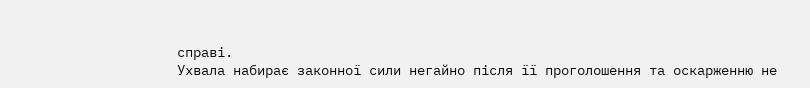справі.
Ухвала набирає законної сили негайно після її проголошення та оскарженню не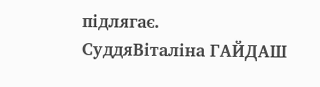підлягає.
СуддяВіталіна ГАЙДАШ